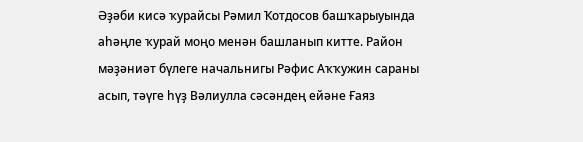Әҙәби кисә ҡурайсы Рәмил Ҡотдосов башҡарыуында аһәңле ҡурай моңо менән башланып китте. Район мәҙәниәт бүлеге начальнигы Рәфис Аҡҡужин сараны асып, тәүге һүҙ Вәлиулла сәсәндең ейәне Ғаяз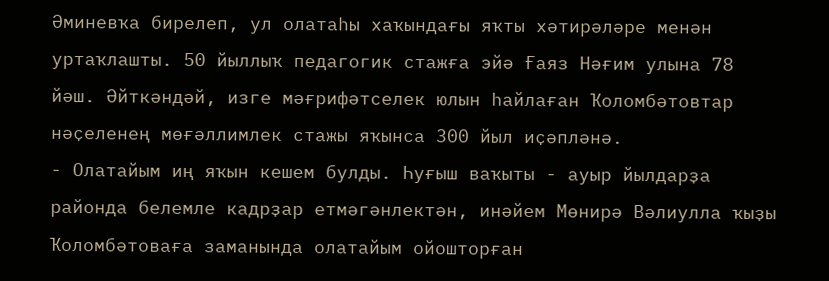Әминевҡа бирелеп, ул олатаһы хаҡындағы яҡты хәтирәләре менән уртаҡлашты. 50 йыллыҡ педагогик стажға эйә Ғаяз Нәғим улына 78 йәш. Әйткәндәй, изге мәғрифәтселек юлын һайлаған Ҡоломбәтовтар нәҫеленең мөғәллимлек стажы яҡынса 300 йыл иҫәпләнә.
- Олатайым иң яҡын кешем булды. Һуғыш ваҡыты - ауыр йылдарҙа районда белемле кадрҙар етмәгәнлектән, инәйем Мөнирә Вәлиулла ҡыҙы Ҡоломбәтоваға заманында олатайым ойошторған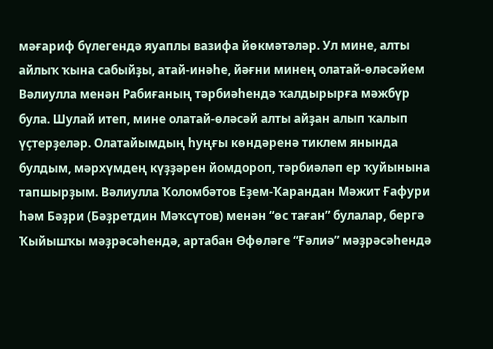мәғариф бүлегендә яуаплы вазифа йөкмәтәләр. Ул мине, алты айлыҡ ҡына сабыйҙы, атай-инәһе, йәғни минең олатай-өләсәйем Вәлиулла менән Рабиғаның тәрбиәһендә ҡалдырырға мәжбүр була. Шулай итеп, мине олатай-өләсәй алты айҙан алып ҡалып үҫтерҙеләр. Олатайымдың һуңғы көндәренә тиклем янында булдым, мәрхүмдең күҙҙәрен йомдороп, тәрбиәләп ер ҡуйынына тапшырҙым. Вәлиулла Ҡоломбәтов Еҙем-Ҡарандан Мәжит Ғафури һәм Бәҙри (Бәҙретдин Мәҡсүтов) менән “өс таған” булалар, бергә Ҡыйышҡы мәҙрәсәһендә, артабан Өфөләге “Ғәлиә” мәҙрәсәһендә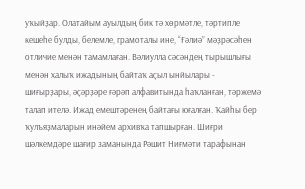уҡыйҙар. Олатайым ауылдың бик тә хөрмәтле, тәртипле кешеһе булды, белемле, грамоталы ине, “Ғәлиә” мәҙрәсәһен отличие менән тамамлаған. Вәлиулла сәсәндең тырышлығы менән халыҡ ижадының байтаҡ аҫыл ынйылары - шиғырҙары, әҫәрҙәре ғәрәп алфавитында һаҡланған, тәржемә талап ителә. Ижад емештәренең байтағы юғалған. Ҡайһы бер ҡулъяҙмаларын инәйем архивҡа тапшырған. Шиғри шәлкемдәре шағир заманында Рәшит Ниғмәти тарафынан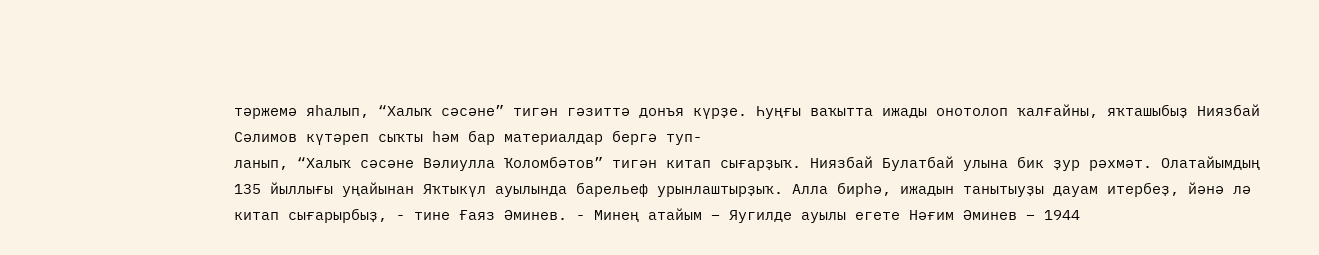тәржемә яһалып, “Халыҡ сәсәне” тигән гәзиттә донъя күрҙе. Һуңғы ваҡытта ижады онотолоп ҡалғайны, яҡташыбыҙ Ниязбай Сәлимов күтәреп сыҡты һәм бар материалдар бергә туп-
ланып, “Халыҡ сәсәне Вәлиулла Ҡоломбәтов” тигән китап сығарҙыҡ. Ниязбай Булатбай улына бик ҙур рәхмәт. Олатайымдың 135 йыллығы уңайынан Яҡтыкүл ауылында барельеф урынлаштырҙыҡ. Алла бирһә, ижадын танытыуҙы дауам итербеҙ, йәнә лә китап сығарырбыҙ, - тине Ғаяз Әминев. - Минең атайым – Яугилде ауылы егете Нәғим Әминев – 1944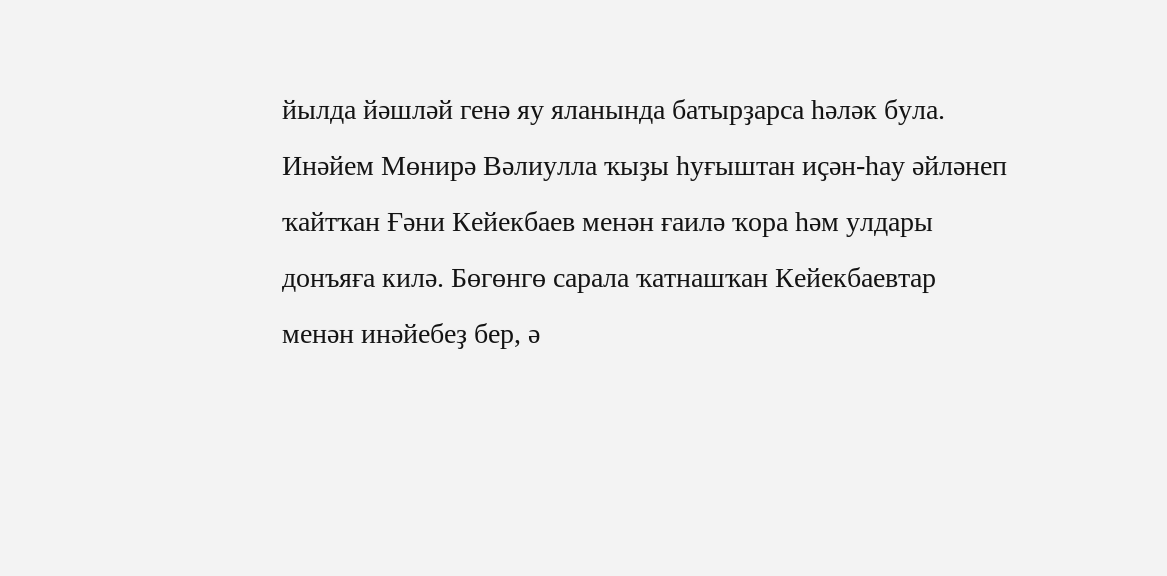йылда йәшләй генә яу яланында батырҙарса һәләк була. Инәйем Мөнирә Вәлиулла ҡыҙы һуғыштан иҫән-һау әйләнеп ҡайтҡан Ғәни Кейекбаев менән ғаилә ҡора һәм улдары донъяға килә. Бөгөнгө сарала ҡатнашҡан Кейекбаевтар менән инәйебеҙ бер, ә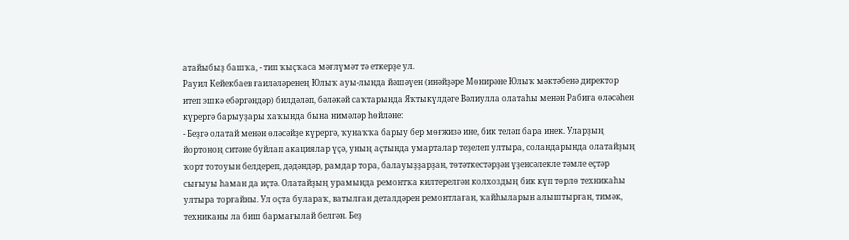атайыбыҙ башҡа, - тип ҡыҫҡаса мәғлүмәт тә еткерҙе ул.
Рауил Кейекбаев ғаиләләренең Юлыҡ ауы-лында йәшәүен (инәйҙәре Мөнирәне Юлыҡ мәктәбенә директор итеп эшкә ебәргәндәр) билдәләп, бәләкәй саҡтарында Яҡтыкүлдәге Вәлиулла олатаһы менән Рабиға өләсәһен күрергә барыуҙары хаҡында бына нимәләр һөйләне:
- Беҙгә олатай менән өләсәйҙе күрергә, ҡунаҡҡа барыу бер мөғжизә ине, бик теләп бара инек. Уларҙың йортоноң ситәне буйлап акациялар үҫә, уның аҫтында умарталар теҙелеп ултыра, соландарында олатайҙың ҡорт тотоуын белдереп, дәдәндәр, рамдар тора, балауыҙҙарҙан, төтәткестәрҙән үҙенсәлекле тәмле еҫтәр сығыуы һаман да иҫтә. Олатайҙың урамында ремонтҡа килтерелгән колхоздың бик күп төрлө техникаһы ултыра торғайны. Ул оҫта булараҡ, ватылған деталдәрен ремонтлаған, ҡайһыларын алыштырған, тимәк, техниканы ла биш бармағылай белгән. Беҙ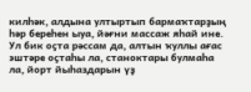килһәк, алдына ултыртып бармаҡтарҙың һәр береһен ыуа, йәғни массаж яһай ине. Ул бик оҫта рәссам да, алтын ҡуллы ағас эштәре оҫтаһы ла, станоктары булмаһа ла, йорт йыһаздарын үҙ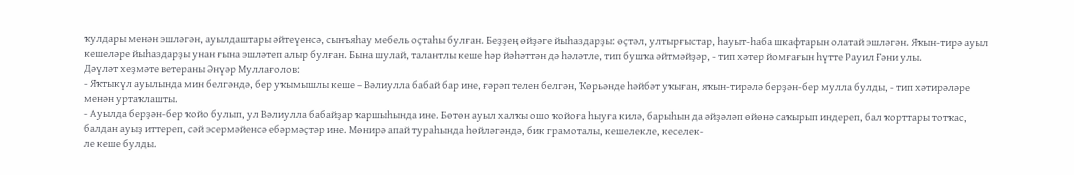ҡулдары менән эшләгән, ауылдаштары әйтеүенсә, сынъяһау мебель оҫтаһы булған. Беҙҙең өйҙәге йыһаздарҙы: өҫтәл, ултырғыстар, һауыт-һаба шкафтарын олатай эшләгән. Яҡын-тирә ауыл кешеләре йыһаздарҙы унан ғына эшләтеп алыр булған. Бына шулай, талантлы кеше һәр йәһәттән дә һәләтле, тип бушҡа әйтмәйҙәр, - тип хәтер йомғағын һүтте Рауил Ғәни улы.
Дәүләт хеҙмәте ветераны Әнүәр Муллағолов:
- Яҡтыкүл ауылында мин белгәндә, бер уҡымышлы кеше – Вәлиулла бабай бар ине, ғәрәп телен белгән, Ҡөрьәнде һәйбәт уҡыған, яҡын-тирәлә берҙән-бер мулла булды, - тип хәтирәләре менән уртаҡлашты.
- Ауылда берҙән-бер ҡойо булып, ул Вәлиулла бабайҙар ҡаршыһында ине. Бөтөн ауыл халҡы ошо ҡойоға һыуға килә, барыһын да әйҙәләп өйөнә саҡырып индереп, бал ҡорттары тотҡас, балдан ауыҙ иттереп, сәй эсермәйенсә ебәрмәҫтәр ине. Мөнирә апай тураһында һөйләгәндә, бик грамоталы, кешелекле, кеселек-
ле кеше булды.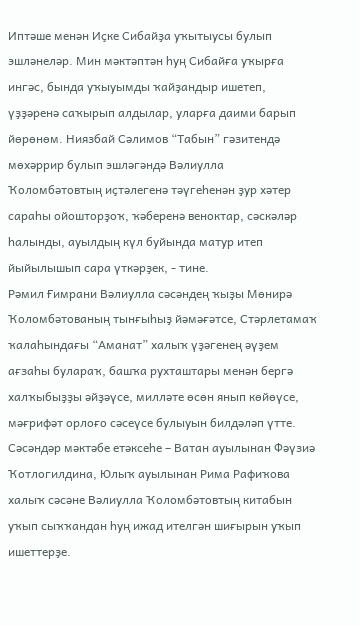Иптәше менән Иҫке Сибайҙа уҡытыусы булып эшләнеләр. Мин мәктәптән һуң Сибайға уҡырға ингәс, бында уҡыуымды ҡайҙандыр ишетеп, үҙҙәренә саҡырып алдылар, уларға даими барып йөрөнөм. Ниязбай Сәлимов “Табын” гәзитендә мөхәррир булып эшләгәндә Вәлиулла Ҡоломбәтовтың иҫтәлегенә тәүгеһенән ҙур хәтер сараһы ойошторҙоҡ, ҡәберенә веноктар, сәскәләр һалынды, ауылдың күл буйында матур итеп йыйылышып сара үткәрҙек, - тине.
Рәмил Ғимрани Вәлиулла сәсәндең ҡыҙы Мөнирә Ҡоломбәтованың тынғыһыҙ йәмәғәтсе, Стәрлетамаҡ ҡалаһындағы “Аманат” халыҡ үҙәгенең әүҙем ағзаһы булараҡ, башҡа рухташтары менән бергә халҡыбыҙҙы әйҙәүсе, милләте өсөн янып көйөүсе, мәғрифәт орлоғо сәсеүсе булыуын билдәләп үтте.
Сәсәндәр мәктәбе етәксеһе – Ватан ауылынан Фәүзиә Ҡотлогилдина, Юлыҡ ауылынан Рима Рафиҡова халыҡ сәсәне Вәлиулла Ҡоломбәтовтың китабын уҡып сыҡҡандан һуң ижад ителгән шиғырын уҡып ишеттерҙе.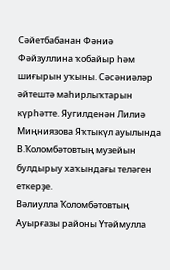Сәйетбабанан Фәниә Фәйзуллина ҡобайыр һәм шиғырын уҡыны. Сәсәниәләр әйтештә маһирлыҡтарын күрһәтте. Яугилденән Лилиә Миңниязова Яҡтыкүл ауылында В.Ҡоломбәтовтың музейын булдырыу хаҡындағы теләген еткерҙе.
Вәлиулла Ҡоломбәтовтың Ауырғазы районы Үтәймулла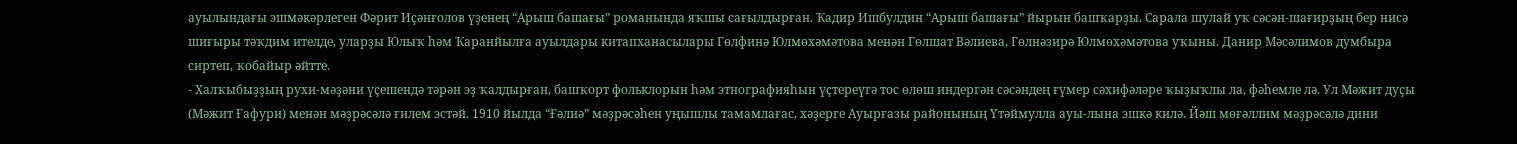ауылындағы эшмәкәрлеген Фәрит Иҫәнғолов үҙенең “Арыш башағы” романында яҡшы сағылдырған. Ҡадир Ишбулдин “Арыш башағы” йырын башҡарҙы. Сарала шулай уҡ сәсән-шағирҙың бер нисә шиғыры тәҡдим ителде, уларҙы Юлыҡ һәм Ҡаранйылға ауылдары китапханасылары Гөлфинә Юлмөхәмәтова менән Гөлшат Вәлиева, Гөлнәзирә Юлмөхәмәтова уҡыны. Данир Мәсәлимов думбыра сиртеп, ҡобайыр әйтте.
- Халҡыбыҙҙың рухи-мәҙәни үҫешендә тәрән эҙ ҡалдырған, башҡорт фольклорын һәм этнографияһын үҫтереүгә тос өлөш индергән сәсәндең ғүмер сәхифәләре ҡыҙыҡлы ла, фәһемле лә. Ул Мәжит дуҫы (Мәжит Ғафури) менән мәҙрәсәлә ғилем эстәй. 1910 йылда “Ғәлиә” мәҙрәсәһен уңышлы тамамлағас, хәҙерге Ауырғазы районының Үтәймулла ауы-лына эшкә килә. Йәш мөғәллим мәҙрәсәлә дини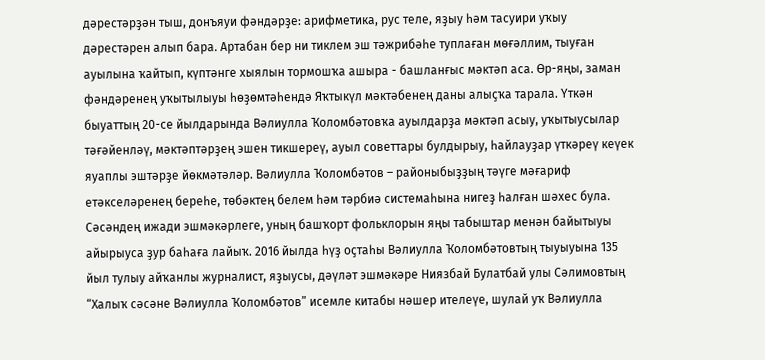дәрестәрҙән тыш, донъяуи фәндәрҙе: арифметика, рус теле, яҙыу һәм тасуири уҡыу дәрестәрен алып бара. Артабан бер ни тиклем эш тәжрибәһе туплаған мөғәллим, тыуған ауылына ҡайтып, күптәнге хыялын тормошҡа ашыра - башланғыс мәктәп аса. Өр-яңы, заман фәндәренең уҡытылыуы һөҙөмтәһендә Яҡтыкүл мәктәбенең даны алыҫҡа тарала. Үткән быуаттың 20-се йылдарында Вәлиулла Ҡоломбәтовҡа ауылдарҙа мәктәп асыу, уҡытыусылар тәғәйенләү, мәктәптәрҙең эшен тикшереү, ауыл советтары булдырыу, һайлауҙар үткәреү кеүек яуаплы эштәрҙе йөкмәтәләр. Вәлиулла Ҡоломбәтов – районыбыҙҙың тәүге мәғариф етәкселәренең береһе, төбәктең белем һәм тәрбиә системаһына нигеҙ һалған шәхес була. Сәсәндең ижади эшмәкәрлеге, уның башҡорт фольклорын яңы табыштар менән байытыуы айырыуса ҙур баһаға лайыҡ. 2016 йылда һүҙ оҫтаһы Вәлиулла Ҡоломбәтовтың тыуыуына 135 йыл тулыу айҡанлы журналист, яҙыусы, дәүләт эшмәкәре Ниязбай Булатбай улы Сәлимовтың “Халыҡ сәсәне Вәлиулла Ҡоломбәтов” исемле китабы нәшер ителеүе, шулай уҡ Вәлиулла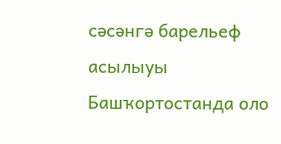сәсәнгә барельеф асылыуы Башҡортостанда оло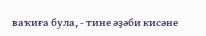ваҡиға була, - тине әҙәби кисәне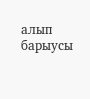алып барыусы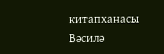китапханасы Вәсилә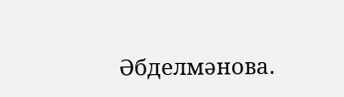Әбделмәнова.